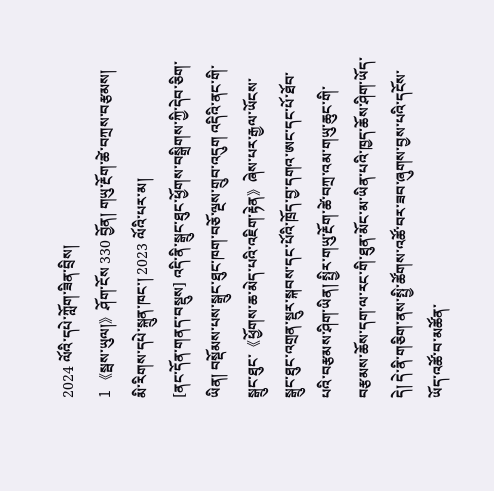2024 ལོའི་དཔེ་ཀློག་ཟིན་བྲིས།
1 《སྦས་ཡུལ།》ཤོག་ངོས 330 བྱོན། གཡུ་རྔོག་ཚེ་བཀྲས་བརྩམས། མི་རིགས་དཔེ་སྐྲུན་ཁང་། 2023 ལོའི་པར་མ།
[ནང་དོན་གནད་བསྡུས] འདི་ནི་སྒྲུང་ཐུང་ཕྱོགས་བསྒྲིགས་ཀྱི་དེབ་ཅིག་ཡིན། བསྡོམས་པས་སྒྲུང་ཐུང་ཁག་བཅོ་ལྔས་གྲུབ་འདུག འདིའི་ནང་གི་སྒྲུང་ཐུང་《ཕྱོགས་ཆ་མེད་པའི་འཇིག་རྟེན》ཞེས་པར་རྒྱལ་ཡོངས་སྒྲུང་ཐུང་འགྲན་སྡུར་སྐབས་དང་པོའི་ཁྲོད་བྱ་དགའ་ཨང་དང་པོ་ཐོབ་པའི་བརྩམས་ཤིག་ཡིན། སྤྱིར་གཡུ་རྔོག་ཚེ་བཀྲ་འམ་གཡུ་ཆུང་གི་བརྩམས་ཆོས་དག་ལ་རང་གི་ཐུན་མོང་མ་ཡིན་པའི་ཁྱད་ཆོས་ཤིག་ཡོད་དེ། དེ་ནི་གཅིག་ནས་སྤྱི་ཚོགས་འཚོ་བར་ཟབ་ཞུགས་བྱས་པའི་དངོས་ཡོད་འཚོ་བ་མཚོན་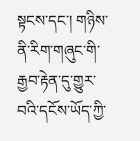སྟངས་དང་། གཉིས་ནི་རིག་གཞུང་གི་རྒྱབ་རྟེན་དུ་གྱུར་བའི་དངོས་ཡོད་ཀྱི་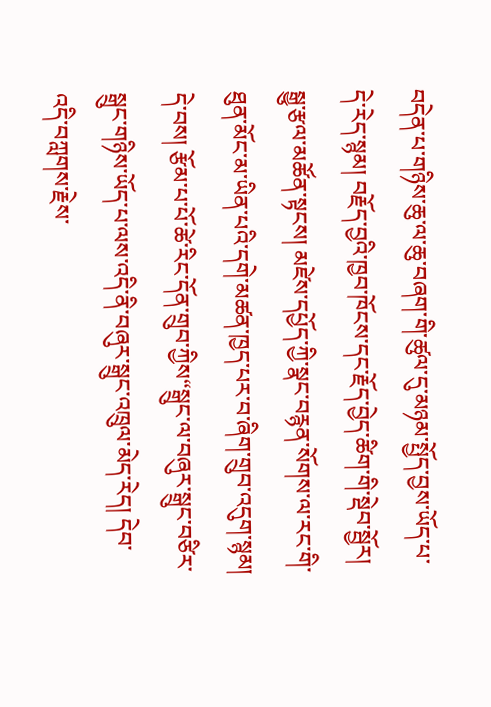བདེན་པ་གཉིས་ཆུ་ལ་ཆུ་བཞག་གི་ཚུལ་དུ་མཉམ་སྤྱོད་བྱས་ཡོད་པ་དེ་རེད་སྙམ། བརྗོད་བྱའི་ཁྱབ་ཁོངས་དང་རྗོད་བྱེད་ཚིག་གི་སྡེབ་སྦྱོར། སྒྱུ་རྩལ་མཚོན་སྟངས། མཛེས་དཔྱོད་ཀྱི་སྣང་བརྙན་སོགས་ལ་རང་གི་ཐུན་མོང་མ་ཡིན་པའི་དགེ་མཚན་ཁྱད་པར་བ་ཞིག་གྲུབ་འདུག་སྙམ། དེ་བས། རྩོམ་པ་པོ་ཚེ་རིང་དོན་གྲུབ་ཀྱིས“སྒྲུང་ལ་བཞུར་སྒྲུང་བཙིར་སྒྲུང་གཉིས་ཡོད་པ་ལས་འདི་ནི་བཞུར་སྒྲུང་འཁྲུལ་མེད་རེད། དེབ་འདི་བཀླགས་རྗེས་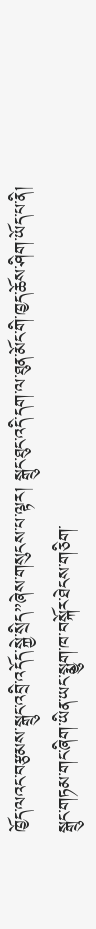ཁྱོད་ལའང་བརྩམས་སྒྲུང་འབྲི་འདོད་སྐྱེ་སྲིད”ཞེས་གསུངས་པ་ལྟར། སྒྲུང་ཐུང་འདི་དག་ལ་ཐུན་མོང་གི་ཁྱད་ཆོས་ཤིག་ཡོད་པ་ནི། སྒྲུང་གཏམ་གང་ཞིག་ཡིན་ཡང་སྨྱུག་ཁ་བསྐོར་ཐེངས་གཅིག་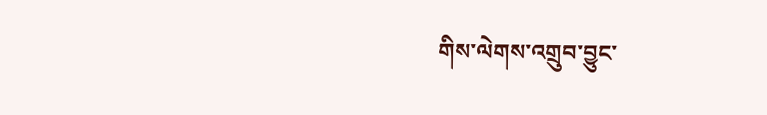གིས་ལེགས་འགྲུབ་བྱུང་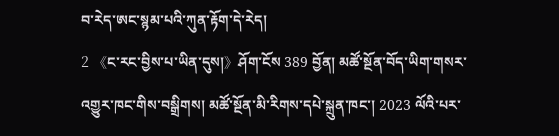བ་རེད་ཨང་སྙམ་པའི་ཀུན་རྟོག་དེ་རེད།
2 《ང་རང་བྱིས་པ་ཡིན་དུས།》ཤོག་ངོས 389 བྱོན། མཚོ་སྔོན་བོད་ཡིག་གསར་འགྱུར་ཁང་གིས་བསྒྲིགས། མཚོ་སྔོན་མི་རིགས་དཔེ་སྐྲུན་ཁང་། 2023 ལོའི་པར་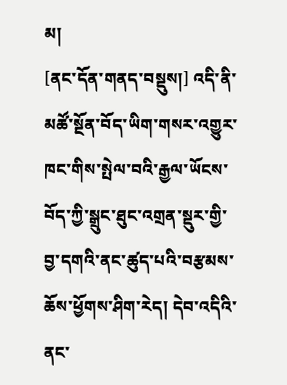མ།
[ནང་དོན་གནད་བསྡུས།] འདི་ནི་མཚོ་སྔོན་བོད་ཡིག་གསར་འགྱུར་ཁང་གིས་སྤེལ་བའི་རྒྱལ་ཡོངས་བོད་ཀྱི་སྒྲུང་ཐུང་འགྲན་སྡུར་གྱི་བྱ་དགའི་ནང་ཚུད་པའི་བརྩམས་ཆོས་ཕྱོགས་ཤིག་རེད། དེབ་འདིའི་ནང་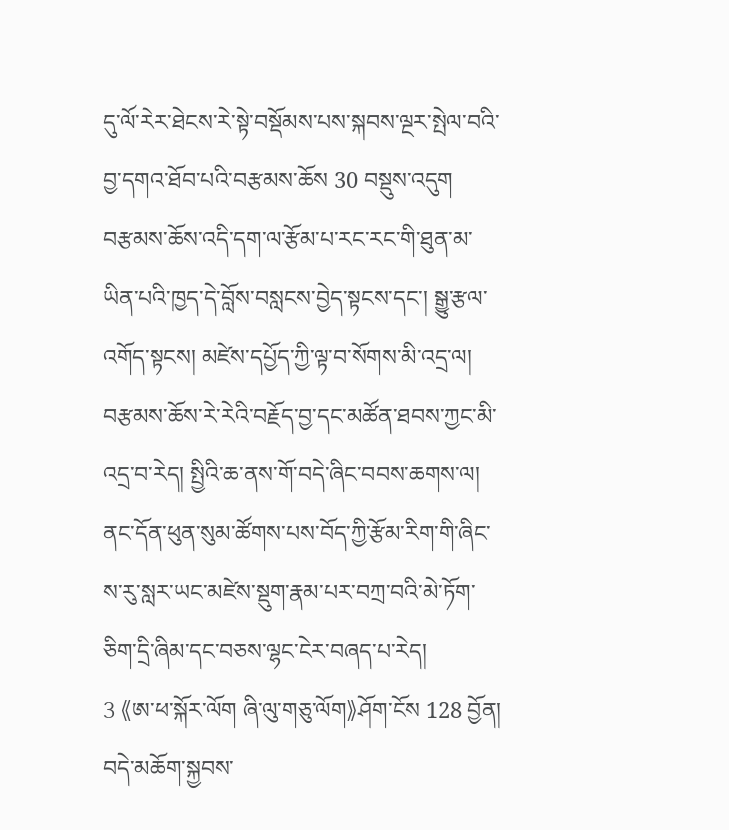དུ་ལོ་རེར་ཐེངས་རེ་སྟེ་བསྡོམས་པས་སྐབས་ལྔར་སྤེལ་བའི་བྱ་དགའ་ཐོབ་པའི་བརྩམས་ཆོས 30 བསྡུས་འདུག བརྩམས་ཆོས་འདི་དག་ལ་རྩོམ་པ་རང་རང་གི་ཐུན་མ་ཡིན་པའི་ཁྱད་དེ་བློས་བསླངས་བྱེད་སྟངས་དང་། སྒྱུ་རྩལ་འགོད་སྟངས། མཛེས་དཔྱོད་ཀྱི་ལྟ་བ་སོགས་མི་འདྲ་ལ། བརྩམས་ཆོས་རེ་རེའི་བརྗོད་བྱ་དང་མཚོན་ཐབས་ཀྱང་མི་འདྲ་བ་རེད། སྤྱིའི་ཆ་ནས་གོ་བདེ་ཞིང་བབས་ཆགས་ལ། ནང་དོན་ཕུན་སུམ་ཚོགས་པས་བོད་ཀྱི་རྩོམ་རིག་གི་ཞིང་ས་རུ་སླར་ཡང་མཛེས་སྡུག་རྣམ་པར་བཀྲ་བའི་མེ་ཏོག་ཅིག་དྲི་ཞིམ་དང་བཅས་ལྷང་ངེར་བཞད་པ་རེད།
3 《ཨ་ཕ་སྐོར་ལོག ཞི་ལུ་གཅུ་ལོག》ཤོག་ངོས 128 བྱོན། བདེ་མཆོག་སྐྱབས་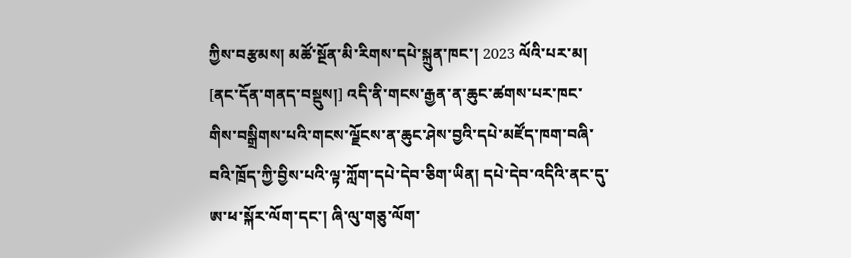ཀྱིས་བརྩམས། མཚོ་སྔོན་མི་རིགས་དཔེ་སྐྲུན་ཁང་། 2023 ལོའི་པར་མ།
[ནང་དོན་གནད་བསྡུས།] འདི་ནི་གངས་རྒྱན་ན་ཆུང་ཚགས་པར་ཁང་གིས་བསྒྲིགས་པའི་གངས་ལྗོངས་ན་ཆུང་ཤེས་བྱའི་དཔེ་མཛོད་ཁག་བཞི་བའི་ཁྲོད་ཀྱི་བྱིས་པའི་ལྟ་ཀློག་དཔེ་དེབ་ཅིག་ཡིན། དཔེ་དེབ་འདིའི་ནང་དུ་ཨ་ཕ་སྐོར་ལོག་དང་། ཞི་ལུ་གཅུ་ལོག་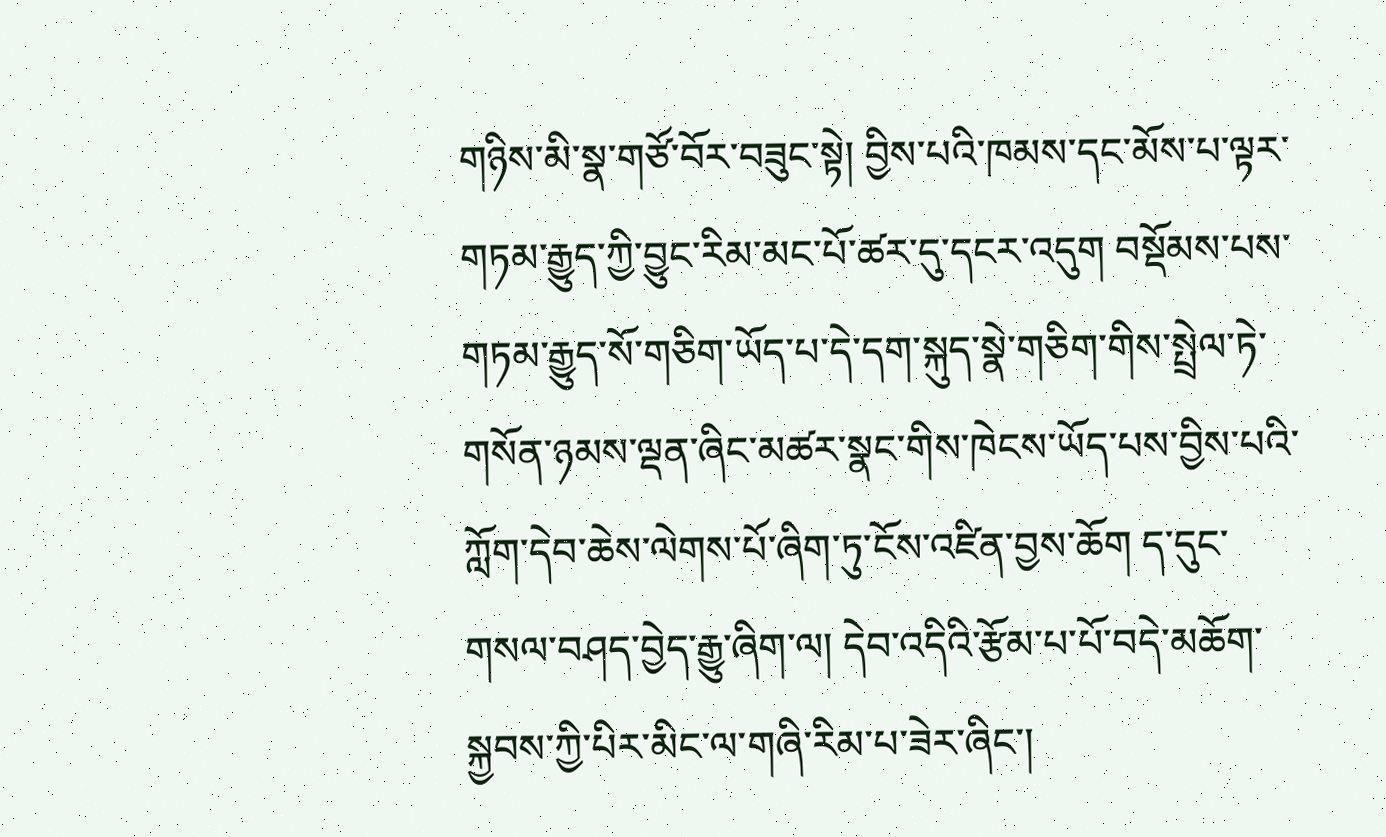གཉིས་མི་སྣ་གཙོ་བོར་བཟུང་སྟེ། བྱིས་པའི་ཁམས་དང་མོས་པ་ལྟར་གཏམ་རྒྱུད་ཀྱི་བྱུང་རིམ་མང་པོ་ཚར་དུ་དངར་འདུག བསྡོམས་པས་གཏམ་རྒྱུད་སོ་གཅིག་ཡོད་པ་དེ་དག་སྐུད་སྣེ་གཅིག་གིས་སྤྲེལ་ཏེ་གསོན་ཉམས་ལྡན་ཞིང་མཚར་སྣང་གིས་ཁེངས་ཡོད་པས་བྱིས་པའི་ཀློག་དེབ་ཆེས་ལེགས་པོ་ཞིག་ཏུ་ངོས་འཛིན་བྱས་ཆོག ད་དུང་གསལ་བཤད་བྱེད་རྒྱུ་ཞིག་ལ། དེབ་འདིའི་རྩོམ་པ་པོ་བདེ་མཆོག་སྐྱབས་ཀྱི་པིར་མིང་ལ་གཞི་རིམ་པ་ཟེར་ཞིང་།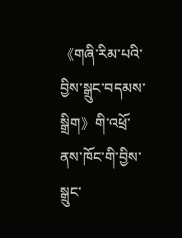《གཞི་རིམ་པའི་བྱིས་སྒྲུང་བདམས་སྒྲིག》གི་འཕྲོ་ནས་ཁོང་གི་བྱིས་སྒྲུང་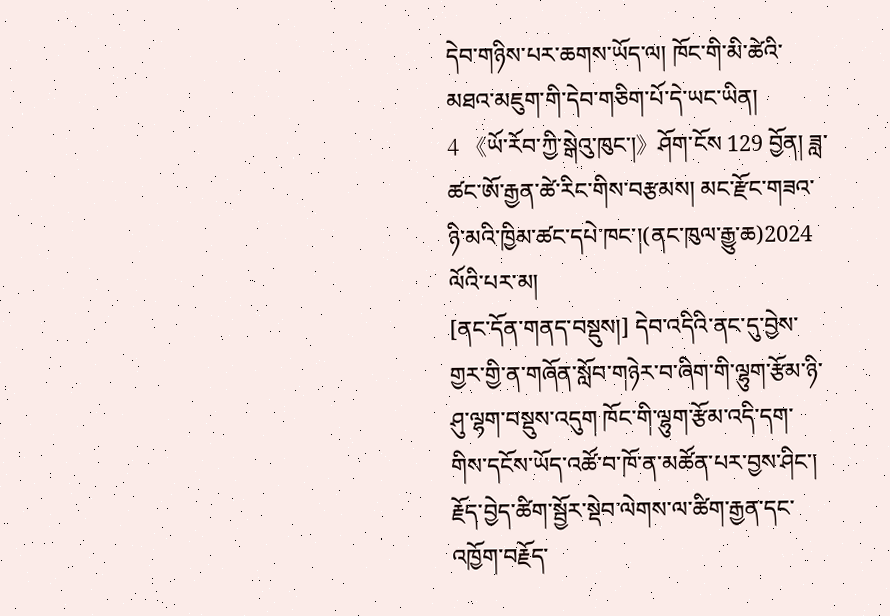དེབ་གཉིས་པར་ཆགས་ཡོད་ལ། ཁོང་གི་མི་ཚེའི་མཐའ་མཇུག་གི་དེབ་གཅིག་པོ་དེ་ཡང་ཡིན།
4 《ཡོ་རོབ་ཀྱི་སྒེའུ་ཁུང་།》ཤོག་ངོས 129 བྱོན། ཟླ་ཚང་ཨོ་རྒྱན་ཚེ་རིང་གིས་བརྩམས། མང་རྫོང་གཟའ་ཉི་མའི་ཁྱིམ་ཚང་དཔེ་ཁང་།(ནང་ཁུལ་རྒྱུ་ཆ)2024 ལོའི་པར་མ།
[ནང་དོན་གནད་བསྡུས།] དེབ་འདིའི་ནང་དུ་བྱེས་གྱར་གྱི་ན་གཞོན་སློབ་གཉེར་བ་ཞིག་གི་ལྷུག་རྩོམ་ཉི་ཤུ་ལྷག་བསྡུས་འདུག ཁོང་གི་ལྷུག་རྩོམ་འདི་དག་གིས་དངོས་ཡོད་འཚོ་བ་ཁོ་ན་མཚོན་པར་བྱས་ཤིང་། རྗོད་བྱེད་ཚིག་སྦྱོར་སྡེབ་ལེགས་ལ་ཚིག་རྒྱན་དང་འཁྱོག་བརྗོད་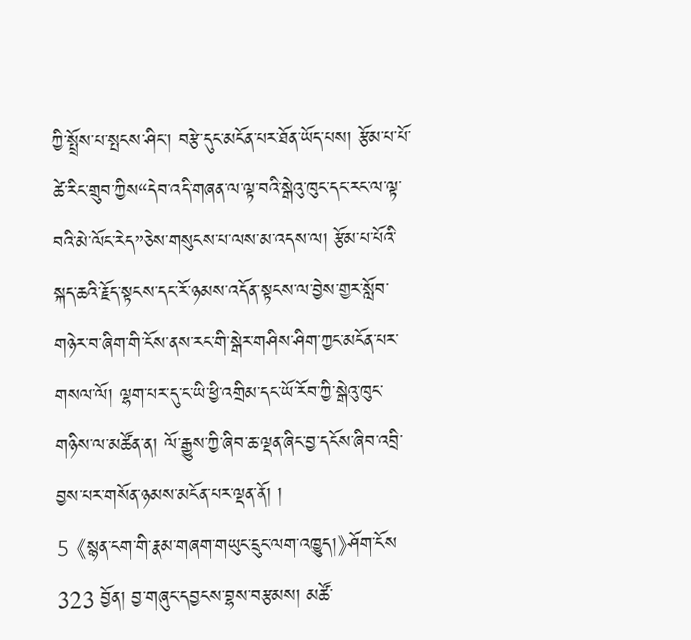ཀྱི་སྤྲོས་པ་སྤངས་ཤིང་། བརྩེ་དུང་མངོན་པར་ཐོན་ཡོད་པས། རྩོམ་པ་པོ་ཚེ་རིང་གྲུབ་ཀྱིས“དེབ་འདི་གཞན་ལ་ལྟ་བའི་སྒེའུ་ཁུང་དང་རང་ལ་ལྟ་བའི་མེ་ལོང་རེད”ཅེས་གསུངས་པ་ལས་མ་འདས་ལ། རྩོམ་པ་པོའི་སྐད་ཆའི་རྗོད་སྟངས་དང་རོ་ཉམས་འདོན་སྟངས་ལ་བྱེས་གྱར་སློབ་གཉེར་བ་ཞིག་གི་ངོས་ནས་རང་གི་སྒེར་གཤིས་ཤིག་ཀྱང་མངོན་པར་གསལ་ལོ། ལྷག་པར་དུ་ང་ཡི་ཕྱི་འགྲིམ་དང་ཡོ་རོབ་ཀྱི་སྒེའུ་ཁུང་གཉིས་ལ་མཚོན་ན། ལོ་རྒྱུས་ཀྱི་ཞིབ་ཆ་ལྡན་ཞིང་བྱ་དངོས་ཞིབ་འབྲི་བྱས་པར་གསོན་ཉམས་མངོན་པར་ལྡན་ནོ། །
5 《སྙན་ངག་གི་རྣམ་གཞག་གཡུང་དྲུང་ལག་འཁྱུད།》ཤོག་ངོས 323 བྱོན། བྱ་གཞུང་དབྱངས་བྷས་བརྩམས། མཚོ་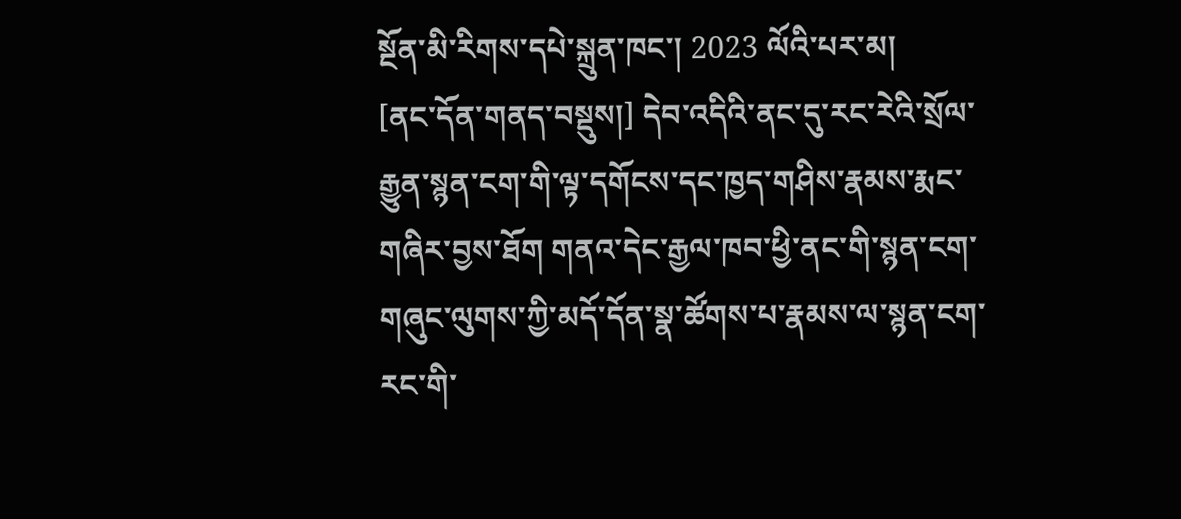སྔོན་མི་རིགས་དཔེ་སྐྲུན་ཁང་། 2023 ལོའི་པར་མ།
[ནང་དོན་གནད་བསྡུས།] དེབ་འདིའི་ནང་དུ་རང་རེའི་སྲོལ་རྒྱུན་སྙན་ངག་གི་ལྟ་དགོངས་དང་ཁྱད་གཤིས་རྣམས་རྨང་གཞིར་བྱས་ཐོག གནའ་དེང་རྒྱལ་ཁབ་ཕྱི་ནང་གི་སྙན་ངག་གཞུང་ལུགས་ཀྱི་མདོ་དོན་སྣ་ཚོགས་པ་རྣམས་ལ་སྙན་ངག་རང་གི་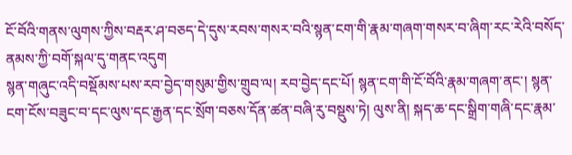ངོ་བོའི་གནས་ལུགས་ཀྱིས་བརྡར་ཤ་བཅད་དེ་དུས་རབས་གསར་བའི་སྙན་ངག་གི་རྣམ་གཞག་གསར་བ་ཞིག་རང་རེའི་བསོད་ནམས་ཀྱི་བགོ་སྐལ་དུ་གནང་འདུག
སྙན་གཞུང་འདི་བསྡོམས་པས་རབ་བྱེད་གསུམ་གྱིས་གྲུབ་ལ། རབ་བྱེད་དང་པོ། སྙན་ངག་གི་ངོ་བོའི་རྣམ་གཞག་ནང་། སྙན་ངག་ངོས་བཟུང་བ་དང་ལུས་དང་རྒྱན་དང་སྲོག་བཅས་དོན་ཚན་བཞི་རུ་བསྡུས་ཏེ། ལུས་ནི། སྐད་ཆ་དང་སྒྲིག་གཞི་དང་རྣམ་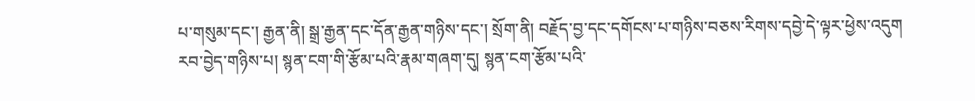པ་གསུམ་དང་། རྒྱན་ནི། སྒྲ་རྒྱན་དང་དོན་རྒྱན་གཉིས་དང་། སྲོག་ནི། བརྗོད་བྱ་དང་དགོངས་པ་གཉིས་བཅས་རིགས་དབྱེ་དེ་ལྟར་ཕྱེས་འདུག
རབ་བྱེད་གཉིས་པ། སྙན་ངག་གི་རྩོམ་པའི་རྣམ་གཞག་དུ། སྙན་ངག་རྩོམ་པའི་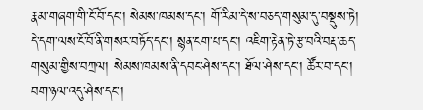རྣམ་གཞག་གི་ངོ་བོ་དང་། སེམས་ཁམས་དང་། གོ་རིམ་དེ་ས་བཅད་གསུམ་དུ་བསྡུས་ཏེ། དེ་དག་ལས་ངོ་བོ་ནི་གསར་བཏོད་དང་། སྙན་ངག་པ་དང་། འཇིག་རྟེན་ཏེ་རྩ་བའི་བརྡ་ཆད་གསུམ་གྱིས་བཀྲལ། སེམས་ཁམས་ནི་དབང་ཤེས་དང་། ཐོལ་ཤེས་དང་། ཚོར་བ་དང་། བག་ཉལ་འདུ་ཤེས་དང་།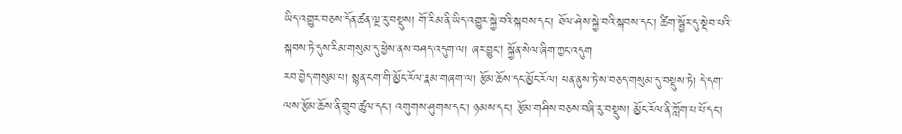ཡིད་འགྱུར་བཅས་དོན་ཚན་ལྔ་རུ་བསྡུས། གོ་རིམ་ནི་ཡིད་འགྱུར་སྐྱེ་བའི་སྐབས་དང་། ཐོལ་ཤེས་སྐྱེ་བའི་སྐབས་དང་། ཚིག་སྦྱོར་དུ་སྡེབ་པའི་སྐབས་ཏེ་དུས་རིམ་གསུམ་དུ་ཕྱེས་ནས་བཤད་འདུག་ལ། ཞར་བྱུང། སྐྱོན་སེལ་ཞིག་ཀྱང་འདུག
རབ་བྱེད་གསུམ་པ། སྙན་ངག་གི་མྱོང་རོལ་རྣམ་གཞག་ལ། རྩོམ་ཆོས་དང་མྱོང་རོལ། ཕན་ནུས་ཏེ་ས་བཅད་གསུམ་དུ་བསྡུས་ཏེ། དེ་དག་ལས་རྩོམ་ཆོས་ནི་གྲུབ་ཚུལ་དང་། འགུགས་ཤུགས་དང་། ཉམས་དང་། རྩོམ་གཤིས་བཅས་བཞི་རུ་བསྡུས། མྱོང་རོལ་ནི་ཀློག་པ་པོ་དང་།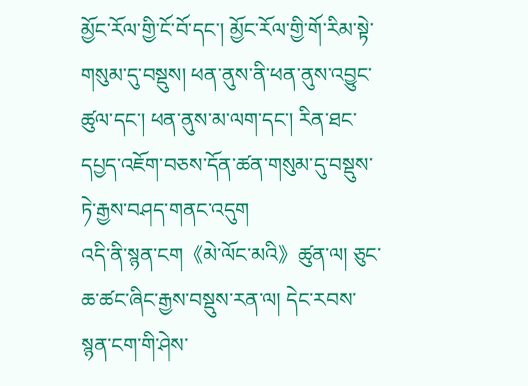མྱོང་རོལ་གྱི་ངོ་བོ་དང་། མྱོང་རོལ་གྱི་གོ་རིམ་སྟེ་གསུམ་དུ་བསྡུས། ཕན་ནུས་ནི་ཕན་ནུས་འབྱུང་ཚུལ་དང་། ཕན་ནུས་མ་ལག་དང་། རིན་ཐང་དཔྱད་འཇོག་བཅས་དོན་ཚན་གསུམ་དུ་བསྡུས་ཏེ་རྒྱས་བཤད་གནང་འདུག
འདི་ནི་སྙན་ངག《མེ་ལོང་མའི》ཚུན་ལ། ཅུང་ཆ་ཚང་ཞིང་རྒྱས་བསྡུས་རན་ལ། དེང་རབས་སྙན་ངག་གི་ཤེས་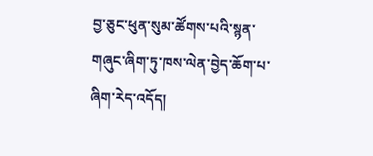བྱ་ཅུང་ཕུན་སུམ་ཚོགས་པའི་སྙན་གཞུང་ཞིག་ཏུ་ཁས་ལེན་བྱེད་ཆོག་པ་ཞིག་རེད་འདོད།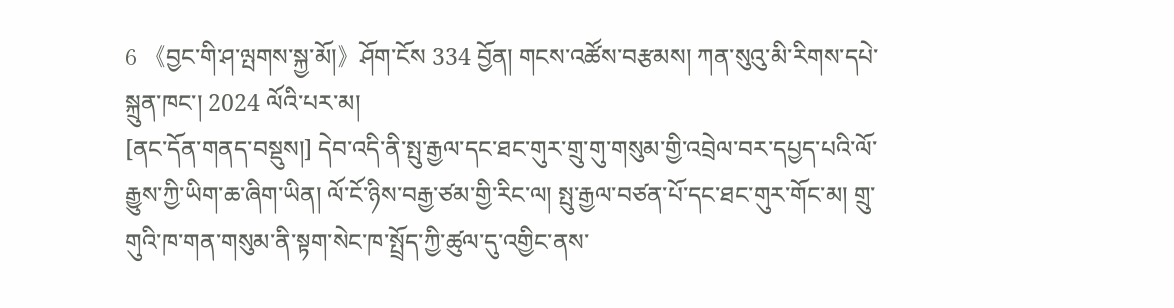6 《བྱང་གི་ཤ་ལྤགས་སྐྱ་མོ།》ཤོག་ངོས 334 བྱོན། གངས་འཚོས་བརྩམས། ཀན་སུའུ་མི་རིགས་དཔེ་སྐྲུན་ཁང་། 2024 ལོའི་པར་མ།
[ནང་དོན་གནད་བསྡུས།] དེབ་འདི་ནི་སྤུ་རྒྱལ་དང་ཐང་གུར་གྲུ་གུ་གསུམ་གྱི་འབྲེལ་བར་དཔྱད་པའི་ལོ་རྒྱུས་ཀྱི་ཡིག་ཆ་ཞིག་ཡིན། ལོ་ངོ་ཉིས་བརྒྱ་ཙམ་གྱི་རིང་ལ། སྤུ་རྒྱལ་བཙན་པོ་དང་ཐང་གུར་གོང་མ། གྲུ་གུའི་ཁ་གན་གསུམ་ནི་སྟག་སེང་ཁ་སྤྲོད་ཀྱི་ཚུལ་དུ་འགྱིང་ནས་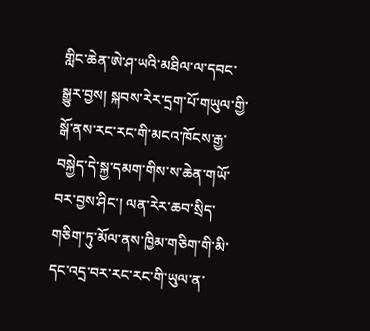གླིང་ཆེན་ཨེ་ཤ་ཡའི་མཐིལ་ལ་དབང་སྒྱུར་བྱས། སྐབས་རེར་དྲག་པོ་གཡུལ་གྱི་སྒོ་ནས་རང་རང་གི་མངའ་ཁོངས་རྒྱ་བསྐྱེད་དེ་སྐྱ་དམག་གིས་ས་ཆེན་གཡོ་བར་བྱས་ཤིང་། ལན་རེར་ཆབ་སྲིད་གཅིག་ཏུ་མོལ་ནས་ཁྱིམ་གཅིག་གི་མི་དང་འདྲ་བར་རང་རང་གི་ཡུལ་ན་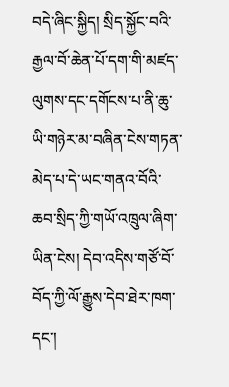བདེ་ཞིང་སྐྱིད། སྲིད་སྐྱོང་བའི་རྒྱལ་བོ་ཆེན་པོ་དག་གི་མཛད་ལུགས་དང་དགོངས་པ་ནི་ཆུ་ཡི་གཉེར་མ་བཞིན་ངེས་གཏན་མེད་པ་དེ་ཡང་གནའ་བོའི་ཆབ་སྲིད་ཀྱི་གཡོ་འཁྲུལ་ཞིག་ཡིན་ངེས། དེབ་འདིས་གཙོ་བོ་བོད་ཀྱི་ལོ་རྒྱུས་དེབ་ཐེར་ཁག་དང་།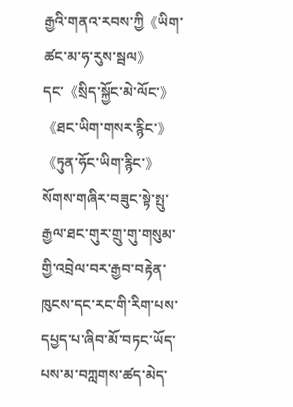རྒྱའི་གནའ་རབས་ཀྱི《ཡིག་ཚང་མ་ཧ་རུས་སྦལ》དང་《སྲིད་སྐྱོང་མེ་ལོང་》《ཐང་ཡིག་གསར་རྙིང་》《ཏུན་ཧོང་ཡིག་རྙིང་》སོགས་གཞིར་བཟུང་སྟེ་སྤུ་རྒྱལ་ཐང་གུར་གྲུ་གུ་གསུམ་གྱི་འབྲེལ་བར་རྒྱབ་བརྟེན་ཁུངས་དང་རང་གི་རིག་པས་དཔྱད་པ་ཞིབ་མོ་བཏང་ཡོད་པས་མ་བཀླགས་ཚད་མེད་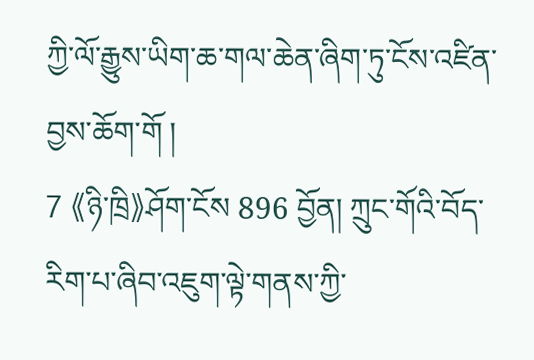ཀྱི་ལོ་རྒྱུས་ཡིག་ཆ་གལ་ཆེན་ཞིག་ཏུ་ངོས་འཛིན་བྱས་ཆོག་གོ །
7 《ཉི་ཁྲི》ཤོག་ངོས 896 བྱོན། ཀྲུང་གོའི་བོད་རིག་པ་ཞིབ་འཇུག་ལྟེ་གནས་ཀྱི་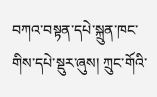བཀའ་བསྟན་དཔེ་སྐྲུན་ཁང་གིས་དཔེ་སྡུར་ཞུས། ཀྲུང་གོའི་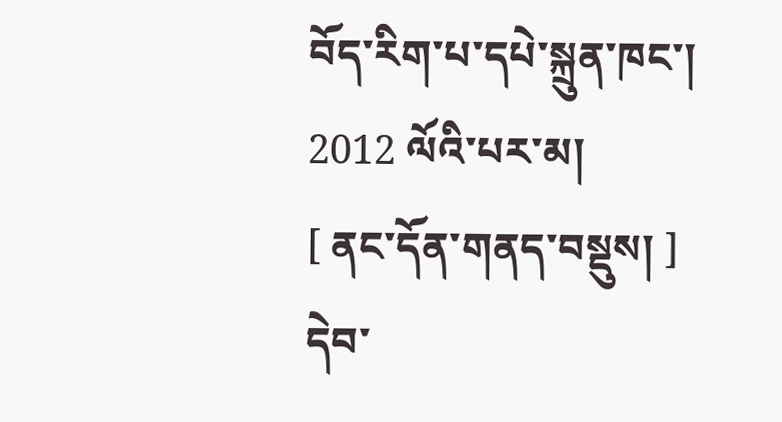བོད་རིག་པ་དཔེ་སྐྲུན་ཁང་། 2012 ལོའི་པར་མ།
[ ནང་དོན་གནད་བསྡུས། ] དེབ་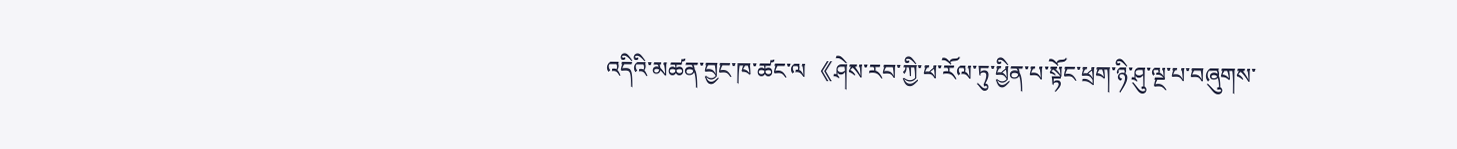འདིའི་མཚན་བྱང་ཁ་ཚང་ལ 《ཤེས་རབ་ཀྱི་ཕ་རོལ་ཏུ་ཕྱིན་པ་སྟོང་ཕྲག་ཉི་ཤུ་ལྔ་པ་བཞུགས་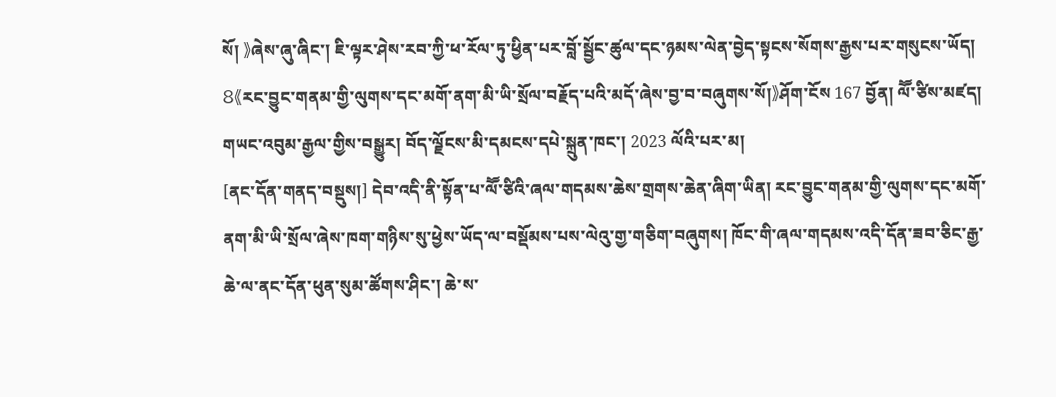སོ། 》ཞེས་ཞུ་ཞིང་། ཇི་ལྟར་ཤེས་རབ་ཀྱི་ཕ་རོལ་ཏུ་ཕྱིན་པར་བློ་སྦྱོང་ཚུལ་དང་ཉམས་ལེན་བྱེད་སྟངས་སོགས་རྒྱས་པར་གསུངས་ཡོད།
8《རང་བྱུང་གནམ་གྱི་ལུགས་དང་མགོ་ནག་མི་ཡི་སྲོལ་བརྗོད་པའི་མདོ་ཞེས་བྱ་བ་བཞུགས་སོ།》ཤོག་ངོས 167 བྱོན། ལཽ་ཙིས་མཛད། གཡང་འབུམ་རྒྱལ་གྱིས་བསྒྱུར། བོད་ལྗོངས་མི་དམངས་དཔེ་སྐྲུན་ཁང་། 2023 ལོའི་པར་མ།
[ནང་དོན་གནད་བསྡུས།] དེབ་འདི་ནི་སྟོན་པ་ལཽ་ཙིའི་ཞལ་གདམས་ཆེས་གྲགས་ཆེན་ཞིག་ཡིན། རང་བྱུང་གནམ་གྱི་ལུགས་དང་མགོ་ནག་མི་ཡི་སྲོལ་ཞེས་ཁག་གཉིས་སུ་ཕྱེས་ཡོད་ལ་བསྡོམས་པས་ལེའུ་གྱ་གཅིག་བཞུགས། ཁོང་གི་ཞལ་གདམས་འདི་དོན་ཟབ་ཅིང་རྒྱ་ཆེ་ལ་ནང་དོན་ཕུན་སུམ་ཚོགས་ཤིང་། ཆེ་ས་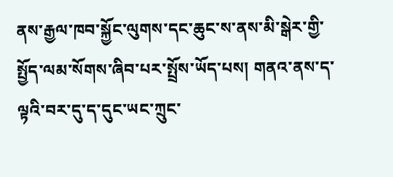ནས་རྒྱལ་ཁབ་སྐྱོང་ལུགས་དང་ཆུང་ས་ནས་མི་སྒེར་གྱི་སྤྱོད་ལམ་སོགས་ཞིབ་པར་སྤྲོས་ཡོད་པས། གནའ་ནས་ད་ལྟའི་བར་དུ་ད་དུང་ཡང་ཀྲུང་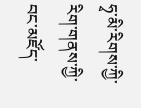ཧྭ་མི་རིགས་ཀྱི་རིག་གནས་ཀྱི་བང་མཛོད་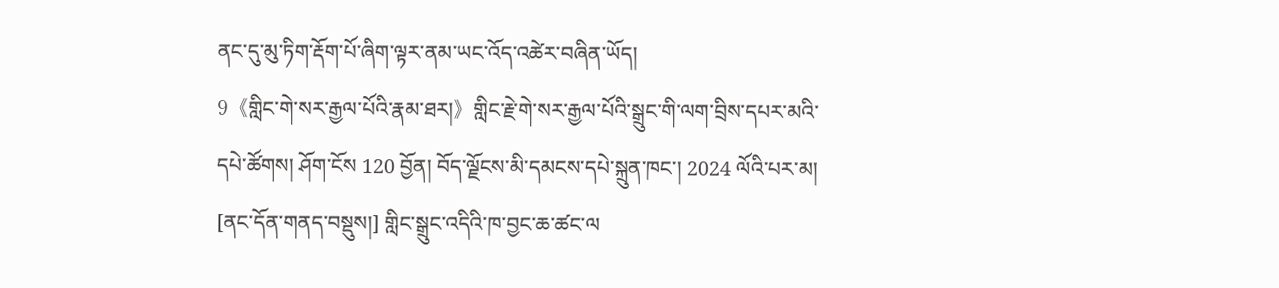ནང་དུ་མུ་ཏིག་རྡོག་པོ་ཞིག་ལྟར་ནམ་ཡང་འོད་འཚེར་བཞིན་ཡོད།
9《གླིང་གེ་སར་རྒྱལ་པོའི་རྣམ་ཐར།》གླིང་རྗེ་གེ་སར་རྒྱལ་པོའི་སྒྲུང་གི་ལག་བྲིས་དཔར་མའི་དཔེ་ཚོགས། ཤོག་ངོས 120 བྱོན། བོད་ལྗོངས་མི་དམངས་དཔེ་སྐྲུན་ཁང་། 2024 ལོའི་པར་མ།
[ནང་དོན་གནད་བསྡུས།] གླིང་སྒྲུང་འདིའི་ཁ་བྱང་ཆ་ཚང་ལ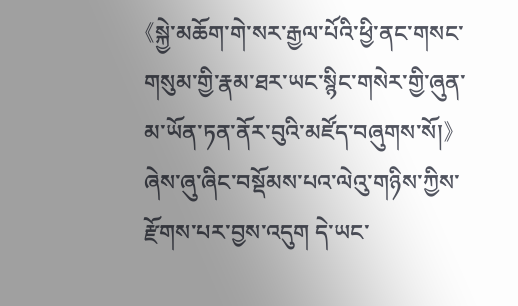《སྐྱེ་མཆོག་གེ་སར་རྒྱལ་པོའི་ཕྱི་ནང་གསང་གསུམ་གྱི་རྣམ་ཐར་ཡང་སྙིང་གསེར་གྱི་ཞུན་མ་ཡོན་ཏན་ནོར་བུའི་མཛོད་བཞུགས་སོ།》ཞེས་ཞུ་ཞིང་བསྡོམས་པའ་ལེའུ་གཉིས་ཀྱིས་རྫོགས་པར་བྱས་འདུག དེ་ཡང་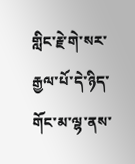གླིང་རྗེ་གེ་སར་རྒྱལ་པོ་དེ་ཉིད་གོང་མ་ལྷ་ནས་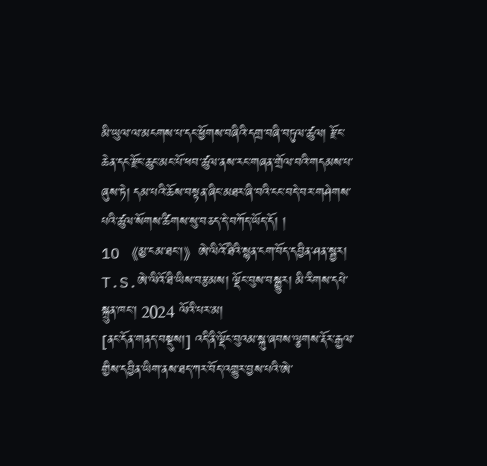མི་ཡུལ་ལ་མངགས་པ་དང་ཕྱོགས་བཞིའི་དགྲ་བཞི་བཏུལ་ཚུལ། རྫོང་ཆེན་དང་རྫོང་ཆུང་མང་པོ་ཕབ་ཚུལ་ནས་རང་གཞན་གྲོལ་བའི་གདམས་པ་ཞུས་ཏེ། དམ་པའི་ཆོས་བསྟན་ཞིང་མཐར་ཞི་བའི་ངང་བདེ་བར་གཤེགས་པའི་ཚུལ་སོགས་ཚིགས་སུ་བཅད་དེ་བཀོད་ཡོད་དོ། །
10 《མྱ་ངམ་ཐང་།》ཨེ་ལིའོ་ཐིའི་སྙན་ངག་བོད་དབྱིན་ཤན་སྦྱར། T.S.ཨེ་ལིའོ་ཐི་ཡིས་བརྩམས། ལྡོང་བུས་བསྒྱུར། མི་རིགས་དཔེ་སྐྲུན་ཁང་། 2024 ལོའི་པར་མ།
[ནང་དོན་གནད་བསྡུས།] འདི་ནི་ལྡོང་བུའམ་སྐུ་ཞབས་ལྕགས་རྡོར་རྒྱལ་གྱིས་དབྱིན་ཡིག་ནས་ཐད་ཀར་བོད་འགྱུར་བྱས་པའི་ཨེ་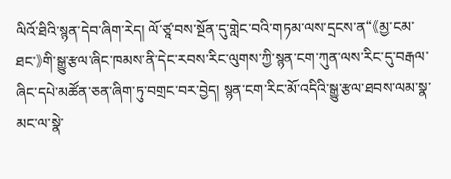ལིའོ་ཐིའི་སྙན་དེབ་ཞིག་རེད། ལོ་ཙཱ་བས་སྔོན་དུ་གླེང་བའི་གཏམ་ལས་དྲངས་ན“《མྱ་ངམ་ཐང་》གི་སྒྱུ་རྩལ་ཞིང་ཁམས་ནི་དེང་རབས་རིང་ལུགས་ཀྱི་སྙན་ངག་ཀུན་ལས་རིང་དུ་བརྒལ་ཞིང་དཔེ་མཚོན་ཅན་ཞིག་ཏུ་བགྲང་བར་བྱེད། སྙན་ངག་རིང་མོ་འདིའི་སྒྱུ་རྩལ་ཐབས་ལམ་སྣ་མང་ལ་སྣེ་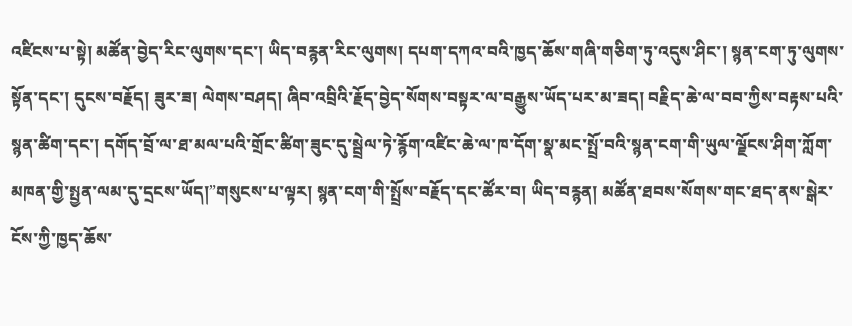འཛིངས་པ་སྟེ། མཚོན་བྱེད་རིང་ལུགས་དང་། ཡིད་བརྙན་རིང་ལུགས། དཔག་དཀའ་བའི་ཁྱད་ཆོས་གཞི་གཅིག་ཏུ་འདུས་ཤིང་། སྙན་ངག་ཏུ་ལུགས་སྟོན་དང་། དུངས་བརྗོད། ཟུར་ཟ། ལེགས་བཤད། ཞིབ་འབྲིའི་རྗོད་བྱེད་སོགས་བསྟར་ལ་བརྒྱུས་ཡོད་པར་མ་ཟད། བརྗིད་ཆེ་ལ་བབ་ཀྱིས་བརྟས་པའི་སྙན་ཚིག་དང་། དགོད་བྲོ་ལ་ཐ་མལ་པའི་གྲོང་ཚིག་ཟུང་དུ་སྦྲེལ་ཏེ་རྙོག་འཛིང་ཆེ་ལ་ཁ་དོག་སྣ་མང་སྤྲོ་བའི་སྙན་ངག་གི་ཡུལ་ལྗོངས་ཤིག་ཀློག་མཁན་གྱི་སྤྱན་ལམ་དུ་དྲངས་ཡོད།”གསུངས་པ་ལྟར། སྙན་ངག་གི་སྤྲོས་བརྗོད་དང་ཚོར་བ། ཡིད་བརྙན། མཚོན་ཐབས་སོགས་གང་ཐད་ནས་སྒེར་ངོས་ཀྱི་ཁྱད་ཆོས་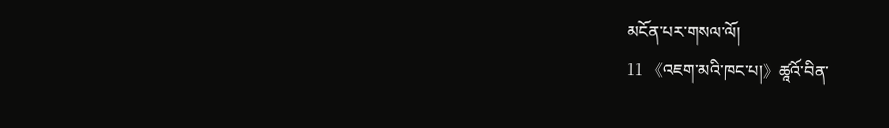མངོན་པར་གསལ་ལོ།
11 《འཇག་མའི་ཁང་པ།》ཚཱའོ་བིན་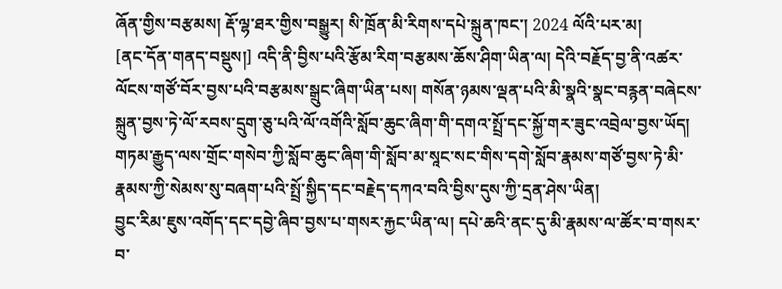ཞོན་གྱིས་བརྩམས། རྡོ་ལྷ་ཐར་གྱིས་བསྒྱུར། སི་ཁྲོན་མི་རིགས་དཔེ་སྐྲུན་ཁང་། 2024 ལོའི་པར་མ།
[ནང་དོན་གནད་བསྡུས།] འདི་ནི་བྱིས་པའི་རྩོམ་རིག་བརྩམས་ཆོས་ཤིག་ཡིན་ལ། དེའི་བརྗོད་བྱ་ནི་འཚར་ལོངས་གཙོ་བོར་བྱས་པའི་བརྩམས་སྒྲུང་ཞིག་ཡིན་པས། གསོན་ཉམས་ལྡན་པའི་མི་སྣའི་སྣང་བརྙན་བཞེངས་སྐྲུན་བྱས་ཏེ་ལོ་རབས་དྲུག་ཅུ་པའི་ལོ་འགོའི་སློབ་ཆུང་ཞིག་གི་དགའ་སྤྲོ་དང་སྐྱོ་གར་ཟུང་འབྲེལ་བྱས་ཡོད།
གཏམ་རྒྱུད་ལས་གྲོང་གསེབ་ཀྱི་སློབ་ཆུང་ཞིག་གི་སློབ་མ་སཱང་སང་གིས་དགེ་སློབ་རྣམས་གཙོ་བྱས་ཏེ་མི་རྣམས་ཀྱི་སེམས་སུ་བཞག་པའི་སྤྲོ་སྐྱིད་དང་བརྗེད་དཀའ་བའི་བྱིས་དུས་ཀྱི་དྲན་ཤེས་ཡིན།
བྱུང་རིམ་ཇུས་འགོད་དང་དབྱེ་ཞིབ་བྱས་པ་གསར་རྐྱང་ཡིན་ལ། དཔེ་ཆའི་ནང་དུ་མི་རྣམས་ལ་ཚོར་བ་གསར་བ་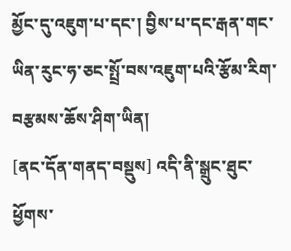མྱོང་དུ་འཇུག་པ་དང་། བྱིས་པ་དང་རྒན་གང་ཡིན་རུང་ཧ་ཅང་སྤྲོ་བས་འཇུག་པའི་རྩོམ་རིག་བརྩམས་ཆོས་ཤིག་ཡིན།
[ནང་དོན་གནད་བསྡུས] འདི་ནི་སྒྲུང་ཐུང་ཕྱོགས་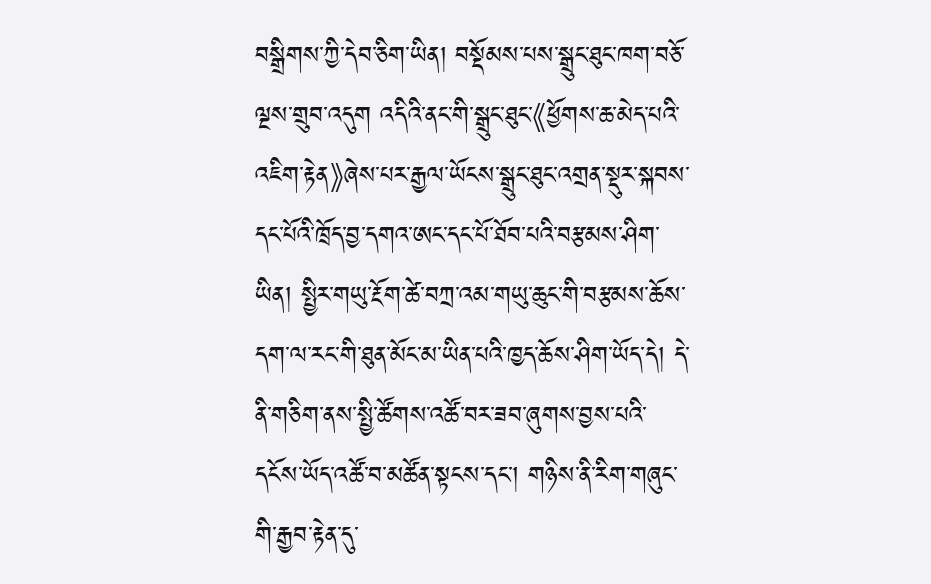བསྒྲིགས་ཀྱི་དེབ་ཅིག་ཡིན། བསྡོམས་པས་སྒྲུང་ཐུང་ཁག་བཅོ་ལྔས་གྲུབ་འདུག འདིའི་ནང་གི་སྒྲུང་ཐུང་《ཕྱོགས་ཆ་མེད་པའི་འཇིག་རྟེན》ཞེས་པར་རྒྱལ་ཡོངས་སྒྲུང་ཐུང་འགྲན་སྡུར་སྐབས་དང་པོའི་ཁྲོད་བྱ་དགའ་ཨང་དང་པོ་ཐོབ་པའི་བརྩམས་ཤིག་ཡིན། སྤྱིར་གཡུ་རྔོག་ཚེ་བཀྲ་འམ་གཡུ་ཆུང་གི་བརྩམས་ཆོས་དག་ལ་རང་གི་ཐུན་མོང་མ་ཡིན་པའི་ཁྱད་ཆོས་ཤིག་ཡོད་དེ། དེ་ནི་གཅིག་ནས་སྤྱི་ཚོགས་འཚོ་བར་ཟབ་ཞུགས་བྱས་པའི་དངོས་ཡོད་འཚོ་བ་མཚོན་སྟངས་དང་། གཉིས་ནི་རིག་གཞུང་གི་རྒྱབ་རྟེན་དུ་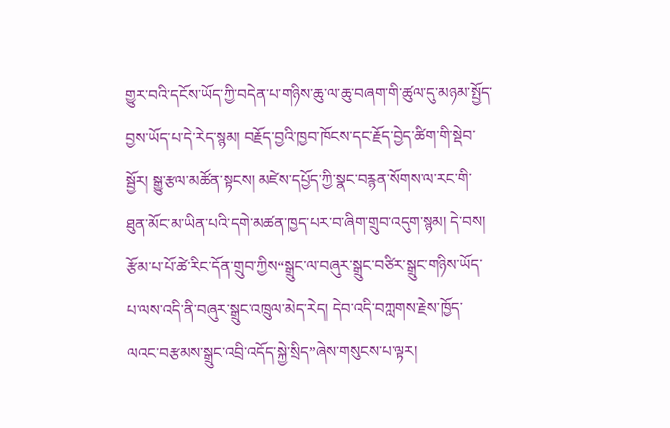གྱུར་བའི་དངོས་ཡོད་ཀྱི་བདེན་པ་གཉིས་ཆུ་ལ་ཆུ་བཞག་གི་ཚུལ་དུ་མཉམ་སྤྱོད་བྱས་ཡོད་པ་དེ་རེད་སྙམ། བརྗོད་བྱའི་ཁྱབ་ཁོངས་དང་རྗོད་བྱེད་ཚིག་གི་སྡེབ་སྦྱོར། སྒྱུ་རྩལ་མཚོན་སྟངས། མཛེས་དཔྱོད་ཀྱི་སྣང་བརྙན་སོགས་ལ་རང་གི་ཐུན་མོང་མ་ཡིན་པའི་དགེ་མཚན་ཁྱད་པར་བ་ཞིག་གྲུབ་འདུག་སྙམ། དེ་བས། རྩོམ་པ་པོ་ཚེ་རིང་དོན་གྲུབ་ཀྱིས“སྒྲུང་ལ་བཞུར་སྒྲུང་བཙིར་སྒྲུང་གཉིས་ཡོད་པ་ལས་འདི་ནི་བཞུར་སྒྲུང་འཁྲུལ་མེད་རེད། དེབ་འདི་བཀླགས་རྗེས་ཁྱོད་ལའང་བརྩམས་སྒྲུང་འབྲི་འདོད་སྐྱེ་སྲིད”ཞེས་གསུངས་པ་ལྟར།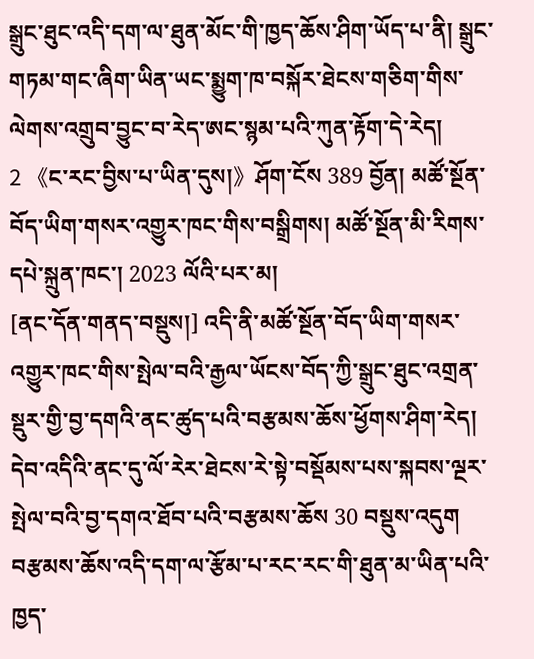སྒྲུང་ཐུང་འདི་དག་ལ་ཐུན་མོང་གི་ཁྱད་ཆོས་ཤིག་ཡོད་པ་ནི། སྒྲུང་གཏམ་གང་ཞིག་ཡིན་ཡང་སྨྱུག་ཁ་བསྐོར་ཐེངས་གཅིག་གིས་ལེགས་འགྲུབ་བྱུང་བ་རེད་ཨང་སྙམ་པའི་ཀུན་རྟོག་དེ་རེད།
2 《ང་རང་བྱིས་པ་ཡིན་དུས།》ཤོག་ངོས 389 བྱོན། མཚོ་སྔོན་བོད་ཡིག་གསར་འགྱུར་ཁང་གིས་བསྒྲིགས། མཚོ་སྔོན་མི་རིགས་དཔེ་སྐྲུན་ཁང་། 2023 ལོའི་པར་མ།
[ནང་དོན་གནད་བསྡུས།] འདི་ནི་མཚོ་སྔོན་བོད་ཡིག་གསར་འགྱུར་ཁང་གིས་སྤེལ་བའི་རྒྱལ་ཡོངས་བོད་ཀྱི་སྒྲུང་ཐུང་འགྲན་སྡུར་གྱི་བྱ་དགའི་ནང་ཚུད་པའི་བརྩམས་ཆོས་ཕྱོགས་ཤིག་རེད། དེབ་འདིའི་ནང་དུ་ལོ་རེར་ཐེངས་རེ་སྟེ་བསྡོམས་པས་སྐབས་ལྔར་སྤེལ་བའི་བྱ་དགའ་ཐོབ་པའི་བརྩམས་ཆོས 30 བསྡུས་འདུག བརྩམས་ཆོས་འདི་དག་ལ་རྩོམ་པ་རང་རང་གི་ཐུན་མ་ཡིན་པའི་ཁྱད་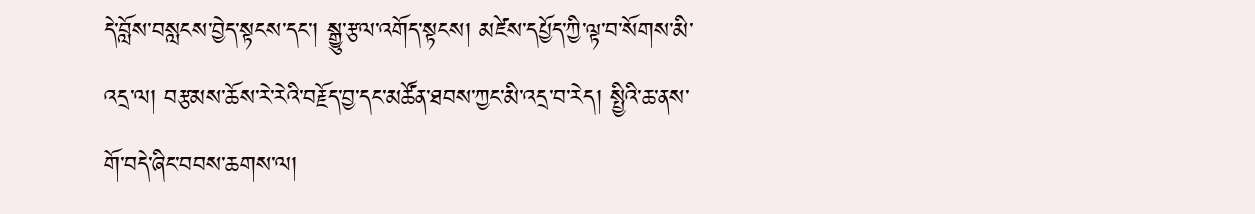དེ་བློས་བསླངས་བྱེད་སྟངས་དང་། སྒྱུ་རྩལ་འགོད་སྟངས། མཛེས་དཔྱོད་ཀྱི་ལྟ་བ་སོགས་མི་འདྲ་ལ། བརྩམས་ཆོས་རེ་རེའི་བརྗོད་བྱ་དང་མཚོན་ཐབས་ཀྱང་མི་འདྲ་བ་རེད། སྤྱིའི་ཆ་ནས་གོ་བདེ་ཞིང་བབས་ཆགས་ལ།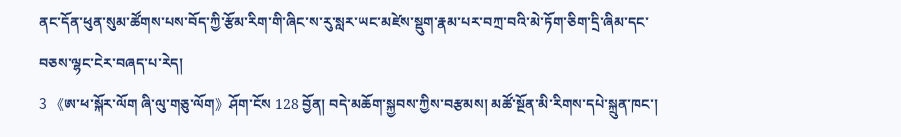ནང་དོན་ཕུན་སུམ་ཚོགས་པས་བོད་ཀྱི་རྩོམ་རིག་གི་ཞིང་ས་རུ་སླར་ཡང་མཛེས་སྡུག་རྣམ་པར་བཀྲ་བའི་མེ་ཏོག་ཅིག་དྲི་ཞིམ་དང་བཅས་ལྷང་ངེར་བཞད་པ་རེད།
3 《ཨ་ཕ་སྐོར་ལོག ཞི་ལུ་གཅུ་ལོག》ཤོག་ངོས 128 བྱོན། བདེ་མཆོག་སྐྱབས་ཀྱིས་བརྩམས། མཚོ་སྔོན་མི་རིགས་དཔེ་སྐྲུན་ཁང་།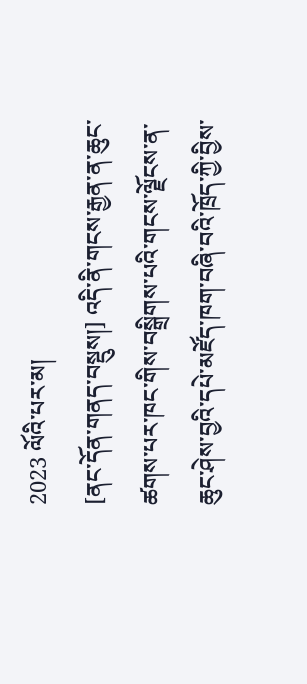2023 ལོའི་པར་མ།
[ནང་དོན་གནད་བསྡུས།] འདི་ནི་གངས་རྒྱན་ན་ཆུང་ཚགས་པར་ཁང་གིས་བསྒྲིགས་པའི་གངས་ལྗོངས་ན་ཆུང་ཤེས་བྱའི་དཔེ་མཛོད་ཁག་བཞི་བའི་ཁྲོད་ཀྱི་བྱིས་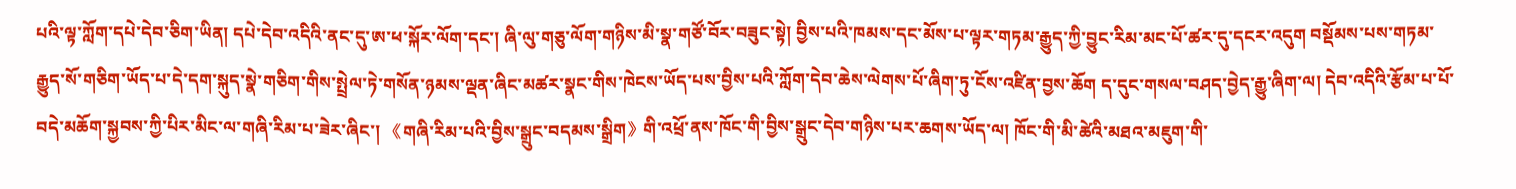པའི་ལྟ་ཀློག་དཔེ་དེབ་ཅིག་ཡིན། དཔེ་དེབ་འདིའི་ནང་དུ་ཨ་ཕ་སྐོར་ལོག་དང་། ཞི་ལུ་གཅུ་ལོག་གཉིས་མི་སྣ་གཙོ་བོར་བཟུང་སྟེ། བྱིས་པའི་ཁམས་དང་མོས་པ་ལྟར་གཏམ་རྒྱུད་ཀྱི་བྱུང་རིམ་མང་པོ་ཚར་དུ་དངར་འདུག བསྡོམས་པས་གཏམ་རྒྱུད་སོ་གཅིག་ཡོད་པ་དེ་དག་སྐུད་སྣེ་གཅིག་གིས་སྤྲེལ་ཏེ་གསོན་ཉམས་ལྡན་ཞིང་མཚར་སྣང་གིས་ཁེངས་ཡོད་པས་བྱིས་པའི་ཀློག་དེབ་ཆེས་ལེགས་པོ་ཞིག་ཏུ་ངོས་འཛིན་བྱས་ཆོག ད་དུང་གསལ་བཤད་བྱེད་རྒྱུ་ཞིག་ལ། དེབ་འདིའི་རྩོམ་པ་པོ་བདེ་མཆོག་སྐྱབས་ཀྱི་པིར་མིང་ལ་གཞི་རིམ་པ་ཟེར་ཞིང་། 《གཞི་རིམ་པའི་བྱིས་སྒྲུང་བདམས་སྒྲིག》གི་འཕྲོ་ནས་ཁོང་གི་བྱིས་སྒྲུང་དེབ་གཉིས་པར་ཆགས་ཡོད་ལ། ཁོང་གི་མི་ཚེའི་མཐའ་མཇུག་གི་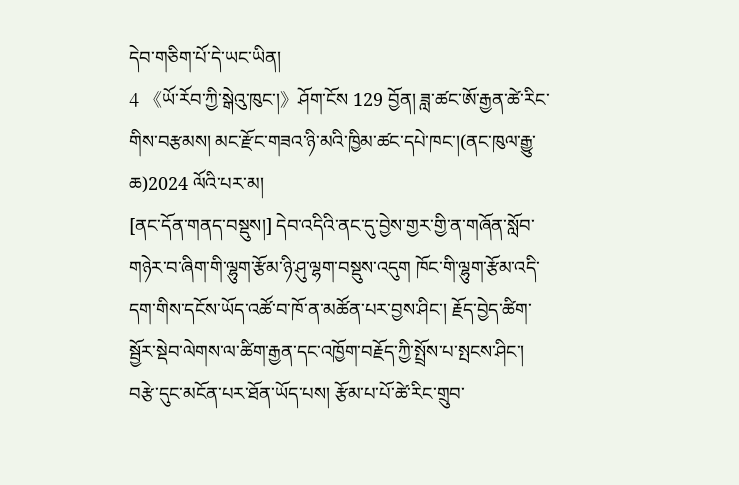དེབ་གཅིག་པོ་དེ་ཡང་ཡིན།
4 《ཡོ་རོབ་ཀྱི་སྒེའུ་ཁུང་།》ཤོག་ངོས 129 བྱོན། ཟླ་ཚང་ཨོ་རྒྱན་ཚེ་རིང་གིས་བརྩམས། མང་རྫོང་གཟའ་ཉི་མའི་ཁྱིམ་ཚང་དཔེ་ཁང་།(ནང་ཁུལ་རྒྱུ་ཆ)2024 ལོའི་པར་མ།
[ནང་དོན་གནད་བསྡུས།] དེབ་འདིའི་ནང་དུ་བྱེས་གྱར་གྱི་ན་གཞོན་སློབ་གཉེར་བ་ཞིག་གི་ལྷུག་རྩོམ་ཉི་ཤུ་ལྷག་བསྡུས་འདུག ཁོང་གི་ལྷུག་རྩོམ་འདི་དག་གིས་དངོས་ཡོད་འཚོ་བ་ཁོ་ན་མཚོན་པར་བྱས་ཤིང་། རྗོད་བྱེད་ཚིག་སྦྱོར་སྡེབ་ལེགས་ལ་ཚིག་རྒྱན་དང་འཁྱོག་བརྗོད་ཀྱི་སྤྲོས་པ་སྤངས་ཤིང་། བརྩེ་དུང་མངོན་པར་ཐོན་ཡོད་པས། རྩོམ་པ་པོ་ཚེ་རིང་གྲུབ་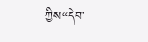ཀྱིས“དེབ་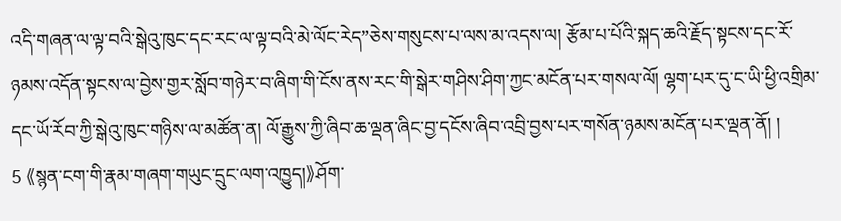འདི་གཞན་ལ་ལྟ་བའི་སྒེའུ་ཁུང་དང་རང་ལ་ལྟ་བའི་མེ་ལོང་རེད”ཅེས་གསུངས་པ་ལས་མ་འདས་ལ། རྩོམ་པ་པོའི་སྐད་ཆའི་རྗོད་སྟངས་དང་རོ་ཉམས་འདོན་སྟངས་ལ་བྱེས་གྱར་སློབ་གཉེར་བ་ཞིག་གི་ངོས་ནས་རང་གི་སྒེར་གཤིས་ཤིག་ཀྱང་མངོན་པར་གསལ་ལོ། ལྷག་པར་དུ་ང་ཡི་ཕྱི་འགྲིམ་དང་ཡོ་རོབ་ཀྱི་སྒེའུ་ཁུང་གཉིས་ལ་མཚོན་ན། ལོ་རྒྱུས་ཀྱི་ཞིབ་ཆ་ལྡན་ཞིང་བྱ་དངོས་ཞིབ་འབྲི་བྱས་པར་གསོན་ཉམས་མངོན་པར་ལྡན་ནོ། །
5 《སྙན་ངག་གི་རྣམ་གཞག་གཡུང་དྲུང་ལག་འཁྱུད།》ཤོག་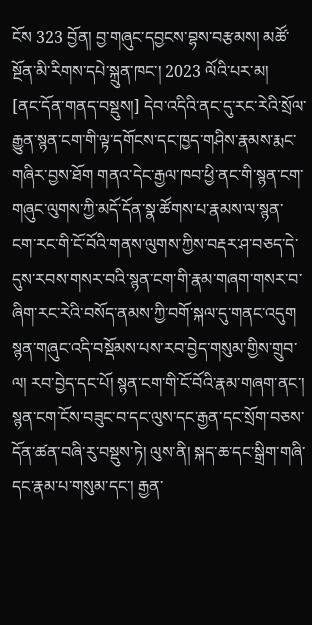ངོས 323 བྱོན། བྱ་གཞུང་དབྱངས་བྷས་བརྩམས། མཚོ་སྔོན་མི་རིགས་དཔེ་སྐྲུན་ཁང་། 2023 ལོའི་པར་མ།
[ནང་དོན་གནད་བསྡུས།] དེབ་འདིའི་ནང་དུ་རང་རེའི་སྲོལ་རྒྱུན་སྙན་ངག་གི་ལྟ་དགོངས་དང་ཁྱད་གཤིས་རྣམས་རྨང་གཞིར་བྱས་ཐོག གནའ་དེང་རྒྱལ་ཁབ་ཕྱི་ནང་གི་སྙན་ངག་གཞུང་ལུགས་ཀྱི་མདོ་དོན་སྣ་ཚོགས་པ་རྣམས་ལ་སྙན་ངག་རང་གི་ངོ་བོའི་གནས་ལུགས་ཀྱིས་བརྡར་ཤ་བཅད་དེ་དུས་རབས་གསར་བའི་སྙན་ངག་གི་རྣམ་གཞག་གསར་བ་ཞིག་རང་རེའི་བསོད་ནམས་ཀྱི་བགོ་སྐལ་དུ་གནང་འདུག
སྙན་གཞུང་འདི་བསྡོམས་པས་རབ་བྱེད་གསུམ་གྱིས་གྲུབ་ལ། རབ་བྱེད་དང་པོ། སྙན་ངག་གི་ངོ་བོའི་རྣམ་གཞག་ནང་། སྙན་ངག་ངོས་བཟུང་བ་དང་ལུས་དང་རྒྱན་དང་སྲོག་བཅས་དོན་ཚན་བཞི་རུ་བསྡུས་ཏེ། ལུས་ནི། སྐད་ཆ་དང་སྒྲིག་གཞི་དང་རྣམ་པ་གསུམ་དང་། རྒྱན་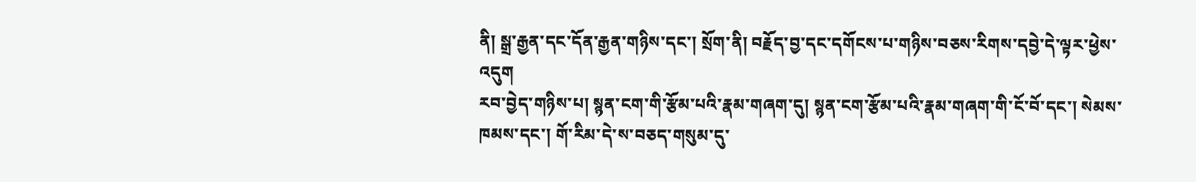ནི། སྒྲ་རྒྱན་དང་དོན་རྒྱན་གཉིས་དང་། སྲོག་ནི། བརྗོད་བྱ་དང་དགོངས་པ་གཉིས་བཅས་རིགས་དབྱེ་དེ་ལྟར་ཕྱེས་འདུག
རབ་བྱེད་གཉིས་པ། སྙན་ངག་གི་རྩོམ་པའི་རྣམ་གཞག་དུ། སྙན་ངག་རྩོམ་པའི་རྣམ་གཞག་གི་ངོ་བོ་དང་། སེམས་ཁམས་དང་། གོ་རིམ་དེ་ས་བཅད་གསུམ་དུ་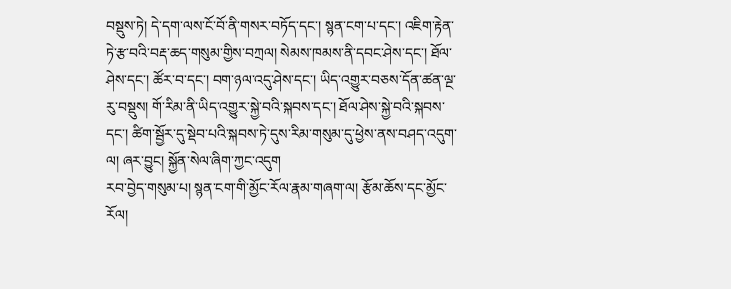བསྡུས་ཏེ། དེ་དག་ལས་ངོ་བོ་ནི་གསར་བཏོད་དང་། སྙན་ངག་པ་དང་། འཇིག་རྟེན་ཏེ་རྩ་བའི་བརྡ་ཆད་གསུམ་གྱིས་བཀྲལ། སེམས་ཁམས་ནི་དབང་ཤེས་དང་། ཐོལ་ཤེས་དང་། ཚོར་བ་དང་། བག་ཉལ་འདུ་ཤེས་དང་། ཡིད་འགྱུར་བཅས་དོན་ཚན་ལྔ་རུ་བསྡུས། གོ་རིམ་ནི་ཡིད་འགྱུར་སྐྱེ་བའི་སྐབས་དང་། ཐོལ་ཤེས་སྐྱེ་བའི་སྐབས་དང་། ཚིག་སྦྱོར་དུ་སྡེབ་པའི་སྐབས་ཏེ་དུས་རིམ་གསུམ་དུ་ཕྱེས་ནས་བཤད་འདུག་ལ། ཞར་བྱུང། སྐྱོན་སེལ་ཞིག་ཀྱང་འདུག
རབ་བྱེད་གསུམ་པ། སྙན་ངག་གི་མྱོང་རོལ་རྣམ་གཞག་ལ། རྩོམ་ཆོས་དང་མྱོང་རོལ།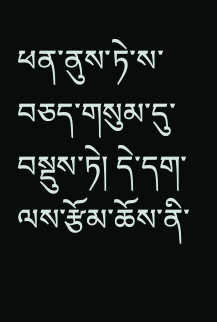ཕན་ནུས་ཏེ་ས་བཅད་གསུམ་དུ་བསྡུས་ཏེ། དེ་དག་ལས་རྩོམ་ཆོས་ནི་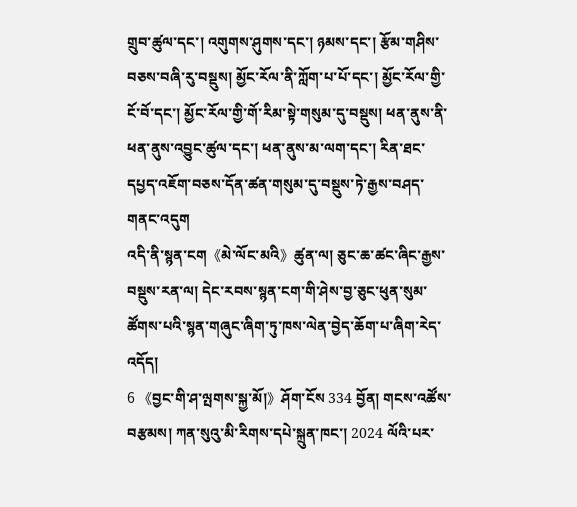གྲུབ་ཚུལ་དང་། འགུགས་ཤུགས་དང་། ཉམས་དང་། རྩོམ་གཤིས་བཅས་བཞི་རུ་བསྡུས། མྱོང་རོལ་ནི་ཀློག་པ་པོ་དང་། མྱོང་རོལ་གྱི་ངོ་བོ་དང་། མྱོང་རོལ་གྱི་གོ་རིམ་སྟེ་གསུམ་དུ་བསྡུས། ཕན་ནུས་ནི་ཕན་ནུས་འབྱུང་ཚུལ་དང་། ཕན་ནུས་མ་ལག་དང་། རིན་ཐང་དཔྱད་འཇོག་བཅས་དོན་ཚན་གསུམ་དུ་བསྡུས་ཏེ་རྒྱས་བཤད་གནང་འདུག
འདི་ནི་སྙན་ངག《མེ་ལོང་མའི》ཚུན་ལ། ཅུང་ཆ་ཚང་ཞིང་རྒྱས་བསྡུས་རན་ལ། དེང་རབས་སྙན་ངག་གི་ཤེས་བྱ་ཅུང་ཕུན་སུམ་ཚོགས་པའི་སྙན་གཞུང་ཞིག་ཏུ་ཁས་ལེན་བྱེད་ཆོག་པ་ཞིག་རེད་འདོད།
6 《བྱང་གི་ཤ་ལྤགས་སྐྱ་མོ།》ཤོག་ངོས 334 བྱོན། གངས་འཚོས་བརྩམས། ཀན་སུའུ་མི་རིགས་དཔེ་སྐྲུན་ཁང་། 2024 ལོའི་པར་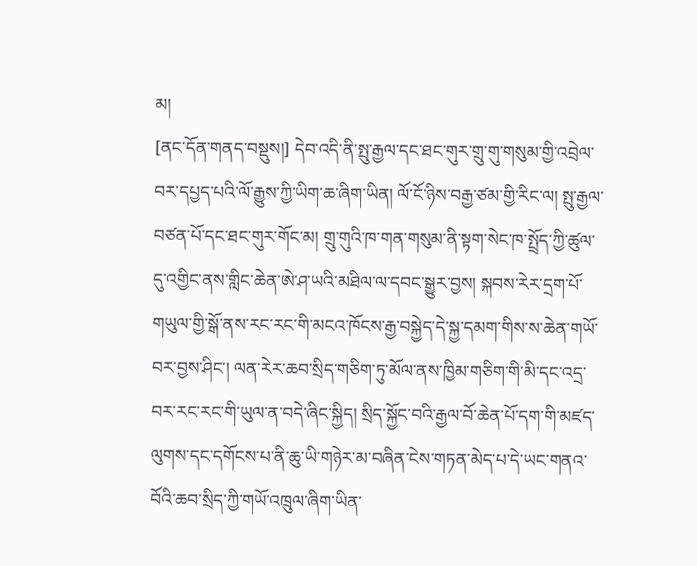མ།
[ནང་དོན་གནད་བསྡུས།] དེབ་འདི་ནི་སྤུ་རྒྱལ་དང་ཐང་གུར་གྲུ་གུ་གསུམ་གྱི་འབྲེལ་བར་དཔྱད་པའི་ལོ་རྒྱུས་ཀྱི་ཡིག་ཆ་ཞིག་ཡིན། ལོ་ངོ་ཉིས་བརྒྱ་ཙམ་གྱི་རིང་ལ། སྤུ་རྒྱལ་བཙན་པོ་དང་ཐང་གུར་གོང་མ། གྲུ་གུའི་ཁ་གན་གསུམ་ནི་སྟག་སེང་ཁ་སྤྲོད་ཀྱི་ཚུལ་དུ་འགྱིང་ནས་གླིང་ཆེན་ཨེ་ཤ་ཡའི་མཐིལ་ལ་དབང་སྒྱུར་བྱས། སྐབས་རེར་དྲག་པོ་གཡུལ་གྱི་སྒོ་ནས་རང་རང་གི་མངའ་ཁོངས་རྒྱ་བསྐྱེད་དེ་སྐྱ་དམག་གིས་ས་ཆེན་གཡོ་བར་བྱས་ཤིང་། ལན་རེར་ཆབ་སྲིད་གཅིག་ཏུ་མོལ་ནས་ཁྱིམ་གཅིག་གི་མི་དང་འདྲ་བར་རང་རང་གི་ཡུལ་ན་བདེ་ཞིང་སྐྱིད། སྲིད་སྐྱོང་བའི་རྒྱལ་བོ་ཆེན་པོ་དག་གི་མཛད་ལུགས་དང་དགོངས་པ་ནི་ཆུ་ཡི་གཉེར་མ་བཞིན་ངེས་གཏན་མེད་པ་དེ་ཡང་གནའ་བོའི་ཆབ་སྲིད་ཀྱི་གཡོ་འཁྲུལ་ཞིག་ཡིན་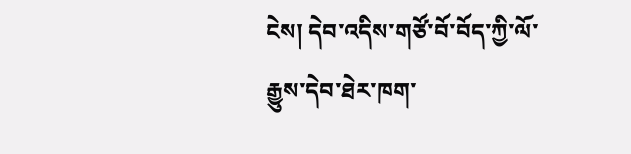ངེས། དེབ་འདིས་གཙོ་བོ་བོད་ཀྱི་ལོ་རྒྱུས་དེབ་ཐེར་ཁག་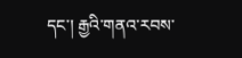དང་། རྒྱའི་གནའ་རབས་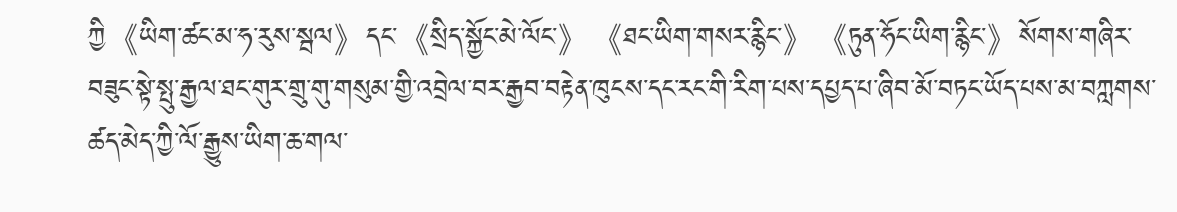ཀྱི《ཡིག་ཚང་མ་ཧ་རུས་སྦལ》དང་《སྲིད་སྐྱོང་མེ་ལོང་》《ཐང་ཡིག་གསར་རྙིང་》《ཏུན་ཧོང་ཡིག་རྙིང་》སོགས་གཞིར་བཟུང་སྟེ་སྤུ་རྒྱལ་ཐང་གུར་གྲུ་གུ་གསུམ་གྱི་འབྲེལ་བར་རྒྱབ་བརྟེན་ཁུངས་དང་རང་གི་རིག་པས་དཔྱད་པ་ཞིབ་མོ་བཏང་ཡོད་པས་མ་བཀླགས་ཚད་མེད་ཀྱི་ལོ་རྒྱུས་ཡིག་ཆ་གལ་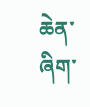ཆེན་ཞིག་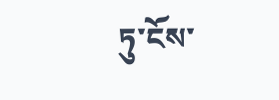ཏུ་ངོས་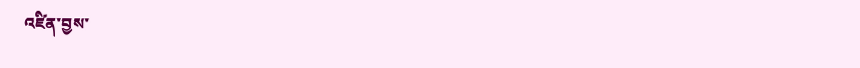འཛིན་བྱས་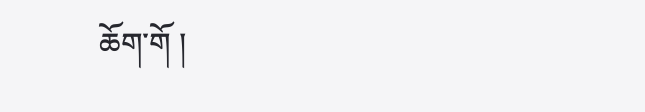ཆོག་གོ །